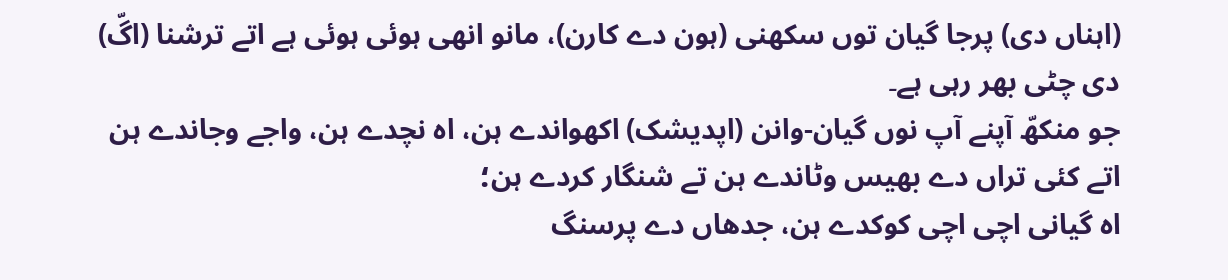(اہناں دی) پرجا گیان توں سکھنی (ہون دے کارن)، مانو انھی ہوئی ہوئی ہے اتے ترشنا (اگّ) دی چٹی بھر رہی ہے۔
جو منکھّ آپنے آپ نوں گیان-وانن (اپدیشک) اکھواندے ہن، اہ نچدے ہن، واجے وجاندے ہن اتے کئی تراں دے بھیس وٹاندے ہن تے شنگار کردے ہن؛
اہ گیانی اچی اچی کوکدے ہن، جدھاں دے پرسنگ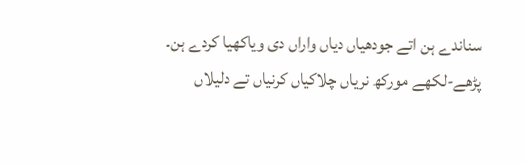سناندے ہن اتے جودھیاں دیاں واراں دی ویاکھیا کردے ہن۔
پڑھے-لکھے مورکھ نریاں چلاکیاں کرنیاں تے دلیلاں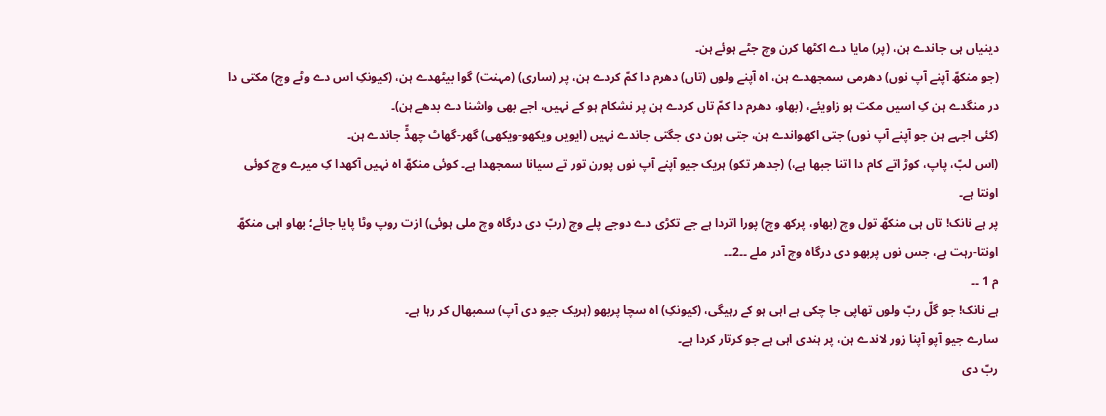دینیاں ہی جاندے ہن، (پر) مایا دے اکٹھا کرن وچ جٹے ہوئے ہن۔
(جو منکھّ آپنے آپ نوں) دھرمی سمجھدے ہن، اہ آپنے ولوں (تاں) دھرم دا کمّ کردے ہن، پر (ساری) (مہنت) گوا بیٹھدے ہن، (کیونکِ اس دے وٹے وچ) مکتی دا در منگدے ہن کِ اسیں مکت ہو زاویئے، (بھاو، دھرم دا کمّ تاں کردے ہن پر نشکام ہو کے نہیں، اجے بھی واشنا دے بدھے ہن)۔
(کئی اجہے ہن جو آپنے آپ نوں) جتی اکھواندے ہن، جتی ہون دی جگتی جاندے نہیں (ایویں ویکھو-ویکھی) گھر-گھاٹ چھڈّ جاندے ہن۔
(اس لبّ، پاپ، کوڑ اتے کام دا اتنا جبھا ہے،) (جدھر تکو) ہریک جیو آپنے آپ نوں پورن تور تے سیانا سمجھدا ہے۔ کوئی منکھّ اہ نہیں آکھدا کِ میرے وچ کوئی اونتا ہے۔
پر ہے نانک! تاں ہی منکھّ تول وچ (بھاو، پرکھ وچ) پورا اتردا ہے جے تکڑی دے دوجے پلے وچ (ربّ دی درگاہ وچ ملی ہوئی) ازت روپ وٹا پایا جائے؛ بھاو اہی منکھّ اونتا-رہت ہے، جس نوں پربھو دی درگاہ وچ آدر ملے ۔۔2۔۔
م 1 ۔۔
ہے نانک! جو گلّ ربّ ولوں تھاپی جا چکی ہے اہی ہو کے رہیگی، (کیونکِ) اہ سچا پربھو (ہریک جیو دی آپ) سمبھال کر رہا ہے۔
سارے جیو آپو آپنا زور لاندے ہن، پر ہندی اہی ہے جو کرتار کردا ہے۔
ربّ دی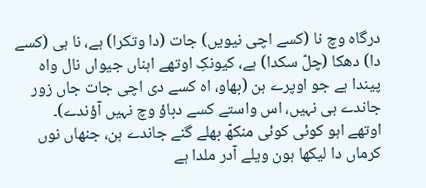درگاہ وچ نا (کسے اچی نیویں) جات (دا وتکرا) ہے، نا ہی (کسے دا) دھکا (چلّ سکدا) ہے، کیونکِ اوتھے اہناں جیواں نال واہ پیندا ہے جو اوپرے ہن (بھاو، اہ کسے دی اچی جات جاں زور جاندے ہی نہیں، اس واستے کسے دباؤ وچ نہیں آؤندے)۔
اوتھے اہو کوئی کوئی منکھّ بھلے گنے جاندے ہن، جنھاں نوں کرماں دا لیکھا ہون ویلے آدر ملدا ہے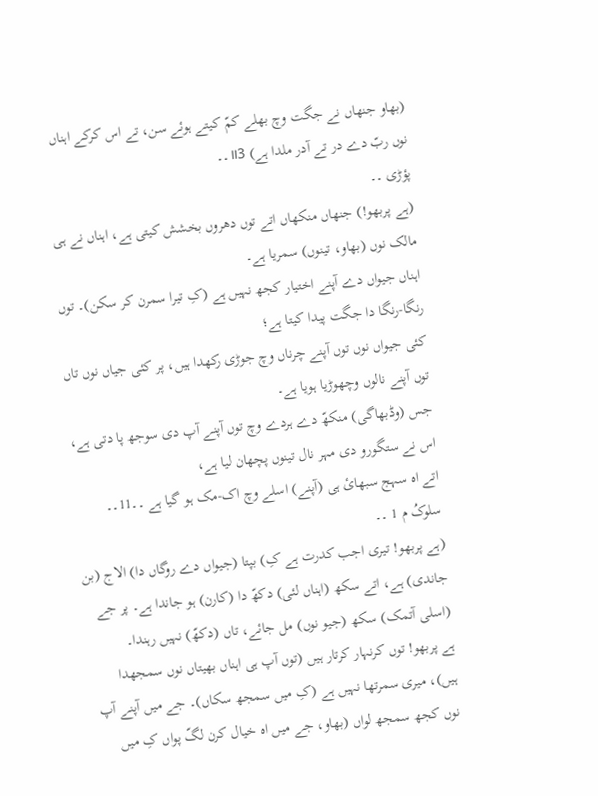(بھاو جنھاں نے جگت وچ بھلے کمّ کیتے ہوئے سن، تے اس کرکے اہناں نوں ربّ دے در تے آدر ملدا ہے) ॥3۔۔
پؤڑی ۔۔
(ہے پربھو!) جنھاں منکھاں اتے توں دھروں بخشش کیتی ہے، اہناں نے ہی مالک نوں (بھاو، تینوں) سمریا ہے۔
اہناں جیواں دے آپنے اختیار کجھ نہیں ہے (کِ تیرا سمرن کر سکن)۔ توں رنگا-رنگا دا جگت پیدا کیتا ہے؛
کئی جیواں نوں توں آپنے چرناں وچ جوڑی رکھدا ہیں، پر کئی جیاں نوں تاں توں آپنے نالوں وچھوڑیا ہویا ہے۔
جس (وڈبھاگی) منکھّ دے ہردے وچ توں آپنے آپ دی سوجھ پا دتی ہے، اس نے ستگورو دی مہر نال تینوں پچھان لیا ہے،
اتے اہ سہج سبھائ ہی (آپنے) اسلے وچ اک-مک ہو گیا ہے ۔۔11۔۔
سلوکُ م 1 ۔۔
(ہے پربھو! تیری اجب کدرت ہے کِ) بپتا (جیواں دے روگاں دا) الاج (بن جاندی) ہے، اتے سکھ (اہناں لئی) دکھّ دا (کارن) ہو جاندا ہے۔ پر جے (اسلی آتمک) سکھ (جیو نوں) مل جائے، تاں (دکھّ) نہیں رہندا۔
ہے پربھو! توں کرنہار کرتار ہیں (توں آپ ہی اہناں بھیتاں نوں سمجھدا ہیں)، میری سمرتھا نہیں ہے (کِ میں سمجھ سکاں)۔ جے میں آپنے آپ نوں کجھ سمجھ لواں (بھاو، جے میں اہ خیال کرن لگّ پواں کِ میں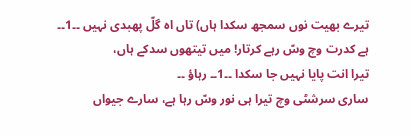تیرے بھیت نوں سمجھ سکدا ہاں) تاں اہ گلّ پھبدی نہیں ۔۔1۔۔
ہے کدرت وچ وسّ رہے کرتار! میں تیتھوں سدکے ہاں،
تیرا انت پایا نہیں جا سکدا ۔۔1۔۔ رہاؤ ۔۔
ساری سرشٹی وچ تیرا ہی نور وسّ رہا ہے، سارے جیواں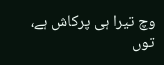وچ تیرا ہی پرکاش ہے، توں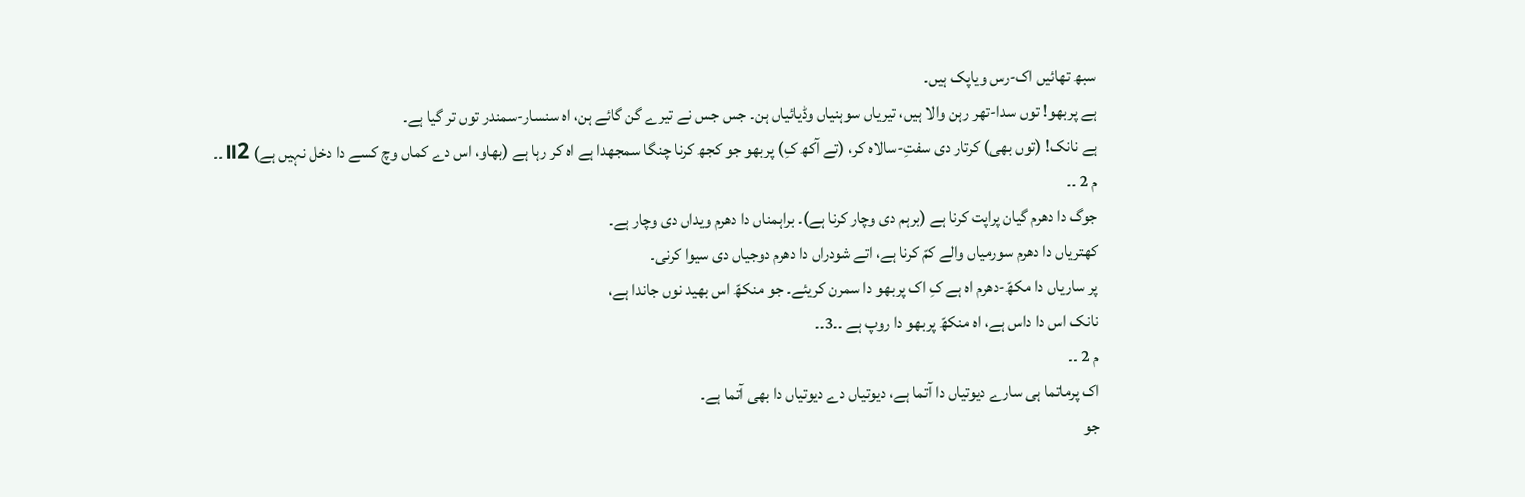سبھ تھائیں اک-رس ویاپک ہیں۔
ہے پربھو! توں سدا-تھر رہن والا ہیں، تیریاں سوہنیاں وڈیائیاں ہن۔ جس جس نے تیرے گن گائے ہن، اہ سنسار-سمندر توں تر گیا ہے۔
ہے نانک! (توں بھی) کرتار دی سفتِ-سالاہ کر، (تے آکھ کِ) پربھو جو کجھ کرنا چنگا سمجھدا ہے اہ کر رہا ہے (بھاو، اس دے کماں وچ کسے دا دخل نہیں ہے) ॥2۔۔
م 2 ۔۔
جوگ دا دھرم گیان پراپت کرنا ہے (برہم دی وچار کرنا ہے)۔ براہمناں دا دھرم ویداں دی وچار ہے۔
کھتریاں دا دھرم سورمیاں والے کمّ کرنا ہے، اتے شودراں دا دھرم دوجیاں دی سیوا کرنی۔
پر ساریاں دا مکھّ-دھرم اہ ہے کِ اک پربھو دا سمرن کریئے۔ جو منکھّ اس بھید نوں جاندا ہے،
نانک اس دا داس ہے، اہ منکھّ پربھو دا روپ ہے ۔۔3۔۔
م 2 ۔۔
اک پرماتما ہی سارے دیوتیاں دا آتما ہے، دیوتیاں دے دیوتیاں دا بھی آتما ہے۔
جو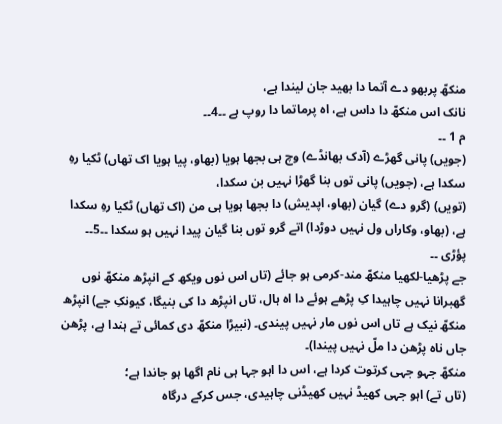منکھّ پربھو دے آتما دا بھید جان لیندا ہے،
نانک اس منکھّ دا داس ہے، اہ پرماتما دا روپ ہے ۔۔4۔۔
م 1 ۔۔
(جویں) پانی گھڑے (آدک بھانڈے) وچ ہی بجھا ہویا (بھاو، پیا ہویا اک تھاں) ٹکیا رہِ سکدا ہے، (جویں) پانی توں بنا گھڑا نہیں بن سکدا،
(تویں) (گرو دے) گیان (بھاو، اپدیش) دا بجھا ہویا ہی من (اک تھاں) ٹکیا رہِ سکدا ہے، (بھاو، وکاراں ول نہیں دوڑدا) اتے گرو توں بنا گیان پیدا نہیں ہو سکدا ۔۔5۔۔
پؤڑی ۔۔
جے پڑھیا-لکھیا منکھّ مند-کرمی ہو جائے (تاں اس نوں ویکھ کے انپڑھ منکھّ نوں گھبرانا نہیں چاہیدا کِ پڑھے ہوئے دا اہ ہال، تاں انپڑھ دا کی بنیگا، کیونکِ جے) انپڑھ منکھّ نیک ہے تاں اس نوں مار نہیں پیندی۔ (نبیڑا منکھّ دی کمائی تے ہندا ہے، پڑھن جاں ناہ پڑھن دا ملّ نہیں پیندا)۔
منکھّ جہو جہی کرتوت کردا ہے، اس دا اہو جہا ہی نام اگھا ہو جاندا ہے؛
(تاں تے) اہو جہی کھیڈ نہیں کھیڈنی چاہیدی، جس کرکے درگاہ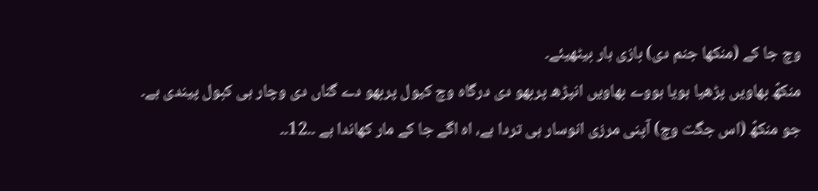وچ جا کے (منکھا جنم دی) بازی ہار بیٹھیئے۔
منکھّ بھاویں پڑھیا ہویا ہووے بھاویں انپڑھ پربھو دی درگاہ وچ کیول پربھو دے گناں دی وچار ہی کبول پیندی ہے۔
جو منکھّ (اس جگت وچ) آپنی مرزی انوسار ہی تردا ہے، اہ اگے جا کے مار کھاندا ہے ۔۔12۔۔